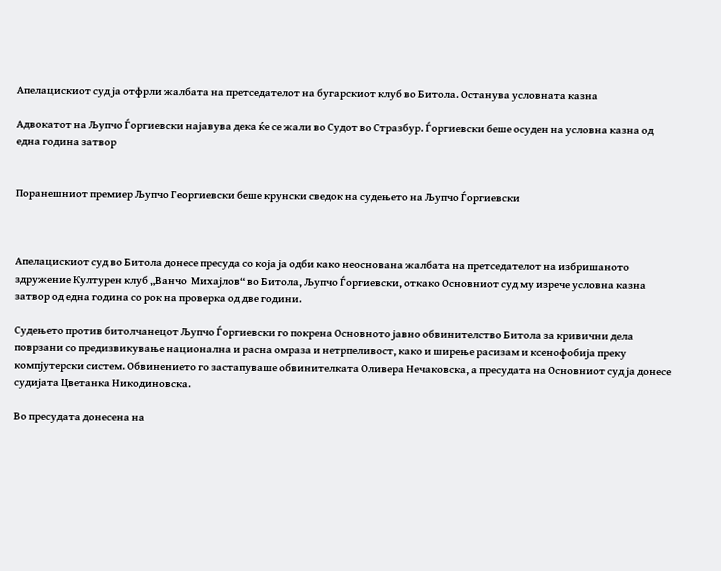Апелацискиот суд ја отфрли жалбата на претседателот на бугарскиот клуб во Битола. Останува условната казна

Адвокатот на Љупчо Ѓоргиевски најавува дека ќе се жали во Судот во Стразбур. Ѓоргиевски беше осуден на условна казна од една година затвор


Поранешниот премиер Љупчо Георгиевски беше крунски сведок на судењето на Љупчо Ѓоргиевски



Апелацискиот суд во Битола донесе пресуда со која ја одби како неоснована жалбата на претседателот на избришаното здружение Културен клуб „Ванчо  Михајлов“ во Битола, Љупчо Ѓоргиевски, откако Основниот суд му изрече условна казна затвор од една година со рок на проверка од две години.

Судењето против битолчанецот Љупчо Ѓоргиевски го покрена Основното јавно обвинителство Битола за кривични дела поврзани со предизвикување национална и расна омраза и нетрпеливост, како и ширење расизам и ксенофобија преку компјутерски систем. Обвинението го застапуваше обвинителката Оливера Нечаковска, а пресудата на Основниот суд ја донесе судијата Цветанка Никодиновска.

Во пресудата донесена на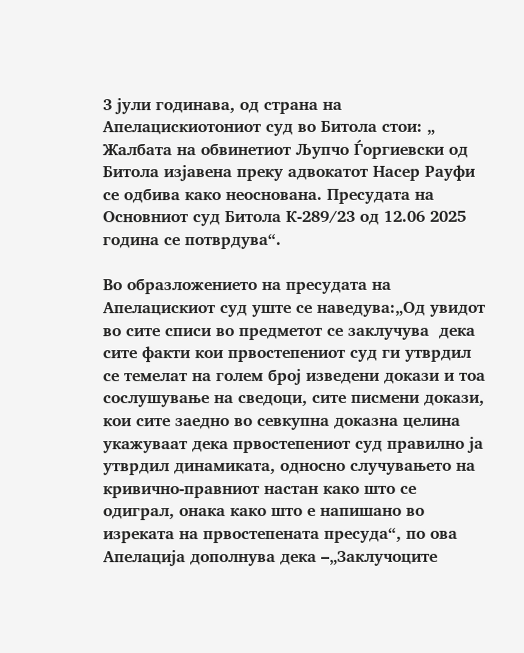3 јули годинава, од страна на Апелацискиотониот суд во Битола стои: „ Жалбата на обвинетиот Љупчо Ѓоргиевски од Битола изјавена преку адвокатот Насер Рауфи се одбива како неоснована. Пресудата на Основниот суд Битола К-289/23 од 12.06 2025 година се потврдува“.

Во образложението на пресудата на Апелацискиот суд уште се наведува:„Од увидот во сите списи во предметот се заклучува  дека сите факти кои првостепениот суд ги утврдил се темелат на голем број изведени докази и тоа сослушување на сведоци, сите писмени докази, кои сите заедно во севкупна доказна целина укажуваат дека првостепениот суд правилно ја утврдил динамиката, односно случувањето на кривично-правниот настан како што се одиграл, онака како што е напишано во изреката на првостепената пресуда“, по ова Апелација дополнува дека –„Заклучоците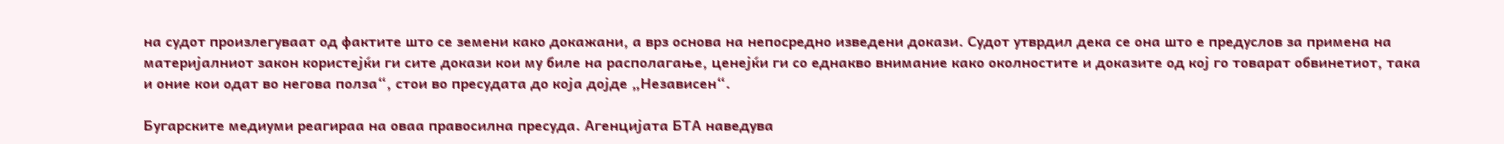на судот произлегуваат од фактите што се земени како докажани, а врз основа на непосредно изведени докази. Судот утврдил дека се она што е предуслов за примена на материјалниот закон користејќи ги сите докази кои му биле на располагање, ценејќи ги со еднакво внимание како околностите и доказите од кој го товарат обвинетиот, така и оние кои одат во негова полза“, стои во пресудата до која дојде „Независен“.

Бугарските медиуми реагираа на оваа правосилна пресуда. Агенцијата БТА наведува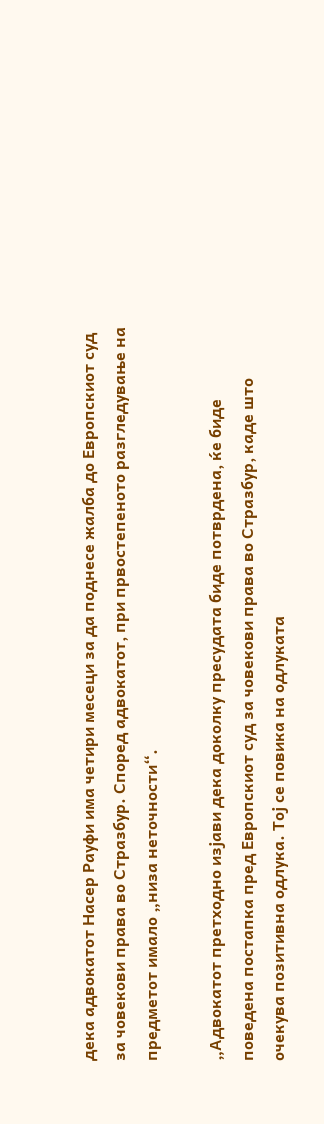дека адвокатот Насер Рауфи има четири месеци за да поднесе жалба до Европскиот суд за човекови права во Стразбур. Според адвокатот, при првостепеното разгледување на предметот имало „низа неточности“.

„Адвокатот претходно изјави дека доколку пресудата биде потврдена, ќе биде поведена постапка пред Европскиот суд за човекови права во Стразбур, каде што очекува позитивна одлука. Тој се повика на одлуката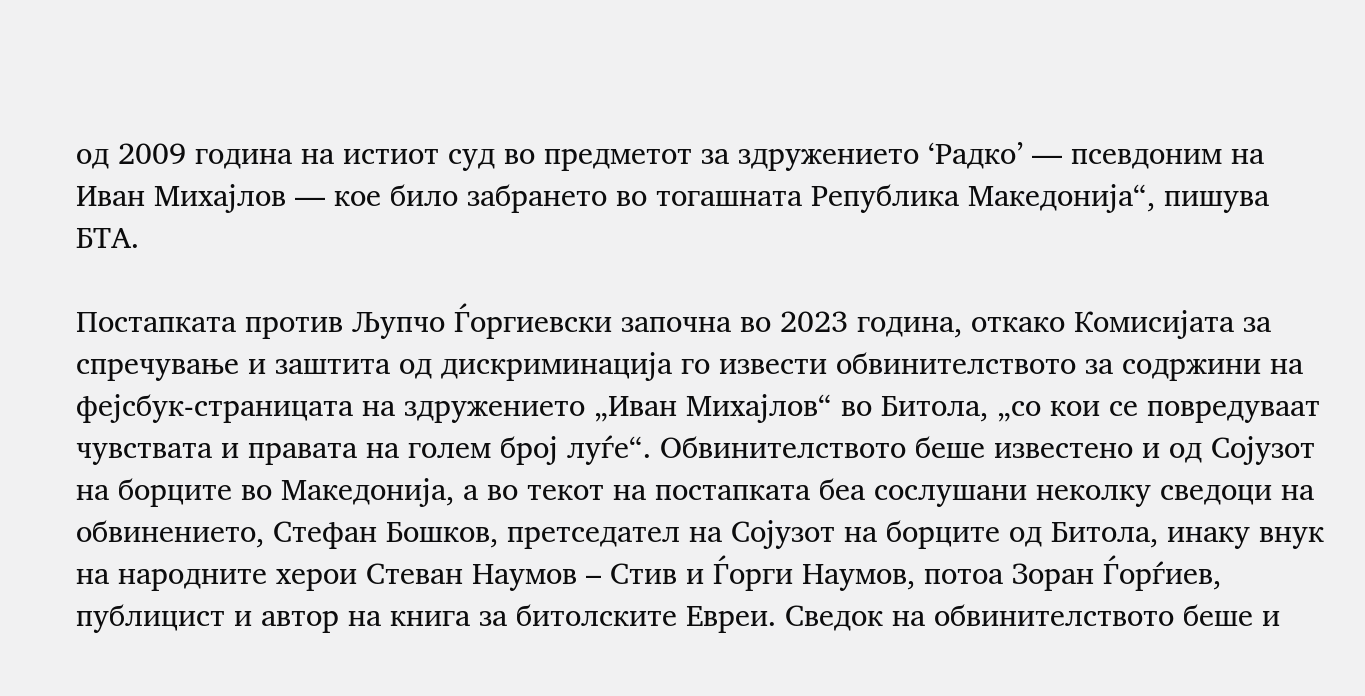од 2009 година на истиот суд во предметот за здружението ‘Радко’ — псевдоним на Иван Михајлов — кое било забрането во тогашната Република Македонија“, пишува БТА.

Постапката против Љупчо Ѓоргиевски започна во 2023 година, откако Комисијата за спречување и заштита од дискриминација го извести обвинителството за содржини на фејсбук-страницата на здружението „Иван Михајлов“ во Битола, „со кои се повредуваат чувствата и правата на голем број луѓе“. Обвинителството беше известено и од Сојузот на борците во Македонија, а во текот на постапката беа сослушани неколку сведоци на обвинението, Стефан Бошков, претседател на Сојузот на борците од Битола, инаку внук на народните херои Стеван Наумов – Стив и Ѓорги Наумов, потоа Зоран Ѓорѓиев, публицист и автор на книга за битолските Евреи. Сведок на обвинителството беше и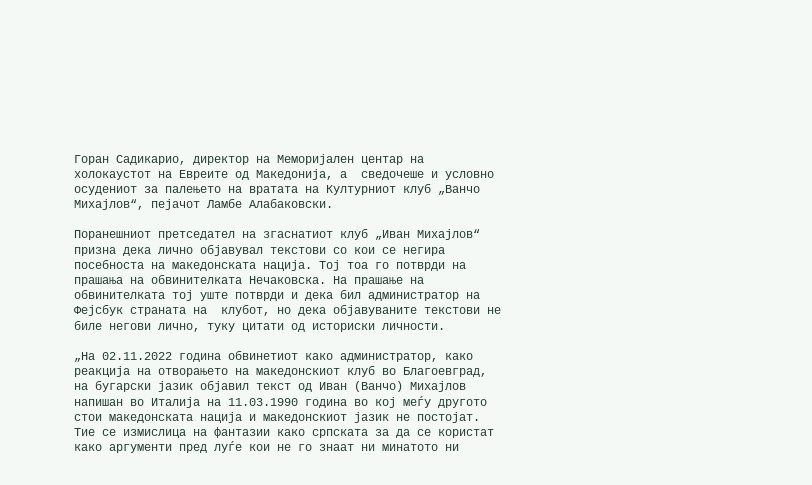Горан Садикарио, директор на Меморијален центар на холокаустот на Евреите од Македонија, а  сведочеше и условно осудениот за палењето на вратата на Културниот клуб „Ванчо  Михајлов“, пејачот Ламбе Алабаковски.

Поранешниот претседател на згаснатиот клуб „Иван Михајлов“ призна дека лично објавувал текстови со кои се негира посебноста на македонската нација. Тој тоа го потврди на прашања на обвинителката Нечаковска. На прашање на обвинителката тој уште потврди и дека бил администратор на Фејсбук страната на  клубот, но дека објавуваните текстови не биле негови лично, туку цитати од историски личности.

„На 02.11.2022 година обвинетиот како администратор, како реакција на отворањето на македонскиот клуб во Благоевград, на бугарски јазик објавил текст од Иван (Ванчо) Михајлов напишан во Италија на 11.03.1990 година во кој меѓу другото стои македонската нација и македонскиот јазик не постојат. Тие се измислица на фантазии како српската за да се користат како аргументи пред луѓе кои не го знаат ни минатото ни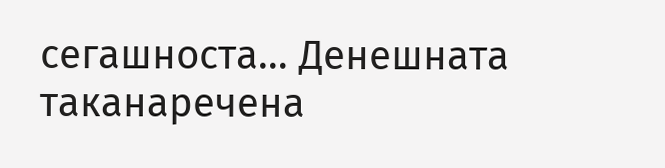сегашноста… Денешната таканаречена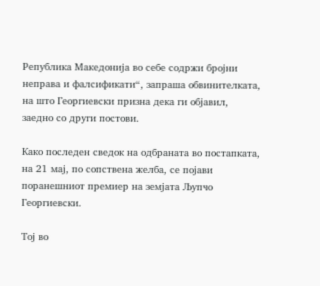Република Македонија во себе содржи бројни неправа и фалсификати“, запраша обвинителката, на што Георгиевски призна дека ги објавил, заедно со други постови.

Како последен сведок на одбраната во постапката, на 21 мај, по сопствена желба, се појави поранешниот премиер на земјата Љупчо Георгиевски.

Тој во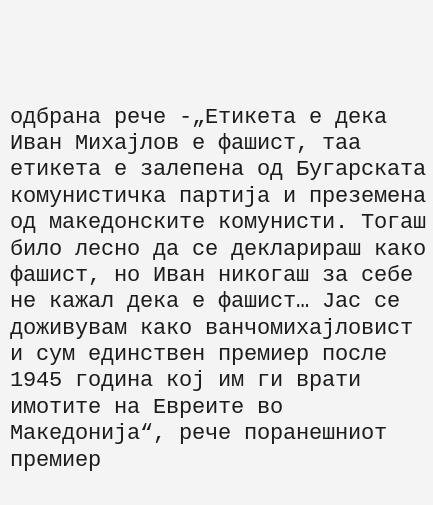одбрана рече -„Етикета е дека Иван Михајлов е фашист, таа етикета е залепена од Бугарската комунистичка партија и преземена од македонските комунисти. Тогаш било лесно да се декларираш како фашист, но Иван никогаш за себе не кажал дека е фашист… Јас се доживувам како ванчомихајловист и сум единствен премиер после 1945 година кој им ги врати имотите на Евреите во Македонија“, рече поранешниот премиер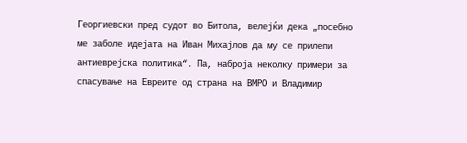Георгиевски пред судот во Битола, велејќи дека „посебно ме заболе идејата на Иван Михајлов да му се прилепи антиеврејска политика“. Па, наброја неколку примери за спасување на Евреите од страна на ВМРО и Владимир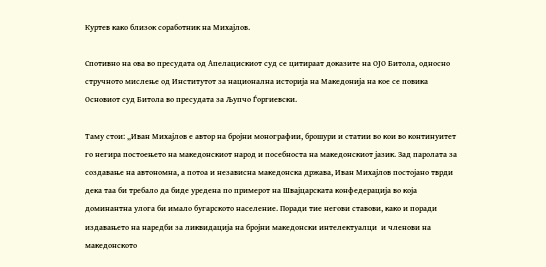Куртев како близок соработник на Михајлов.

Спотивно на ова во пресудата од Апелацискиот суд се цитираат доказите на ОЈО Битола, односно стручното мислење од Институтот за национална историја на Македонија на кое се повика Основиот суд Битола во пресудата за Љупчо Ѓоргиевски.

Таму стои: „Иван Михајлов е автор на бројни монографии, брошури и статии во кои во континуитет го негира постоењето на македонскиот народ и посебноста на македонскиот јазик. Зад паролата за создавање на автономна, а потоа и независна македонска држава, Иван Михајлов постојано тврди дека таа би требало да биде уредена по примерот на Швајцарската конфедерација во која доминантна улога би имало бугарското население. Поради тие негови ставови, како и поради издавањето на наредби за ликвидација на бројни македонски интелектуалци  и членови на македонското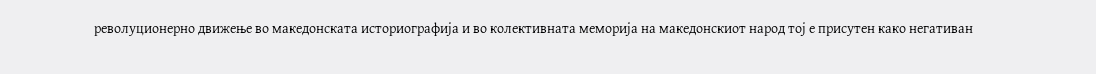револуционерно движење во македонската историографија и во колективната меморија на македонскиот народ тој е присутен како негативан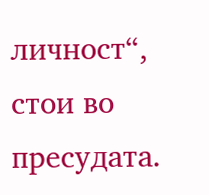личност“, стои во пресудата.